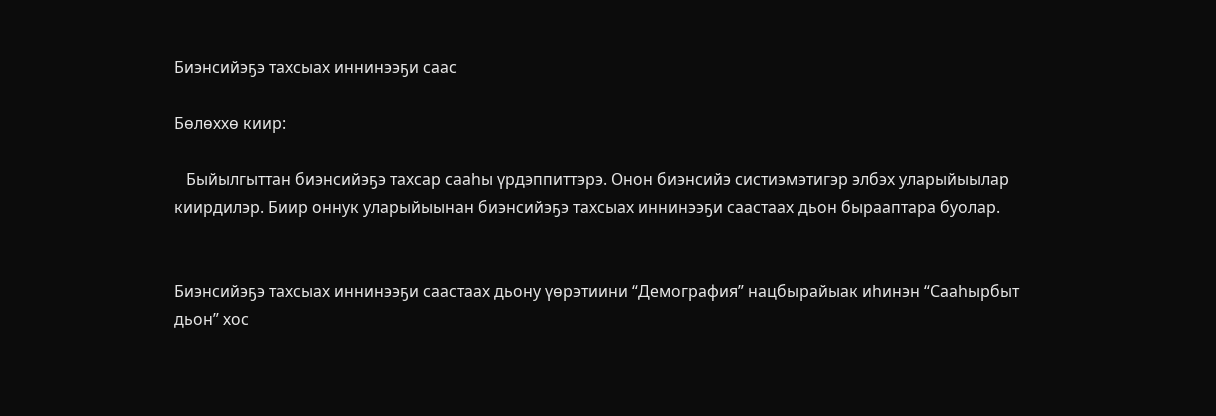Биэнсийэҕэ тахсыах иннинээҕи саас

Бөлөххө киир:

   Быйылгыттан биэнсийэҕэ тахсар сааһы үрдэппиттэрэ. Онон биэнсийэ систиэмэтигэр элбэх уларыйыылар киирдилэр. Биир оннук уларыйыынан биэнсийэҕэ тахсыах иннинээҕи саастаах дьон бырааптара буолар.


Биэнсийэҕэ тахсыах иннинээҕи саастаах дьону үөрэтиини “Демография” нацбырайыак иһинэн “Сааһырбыт дьон” хос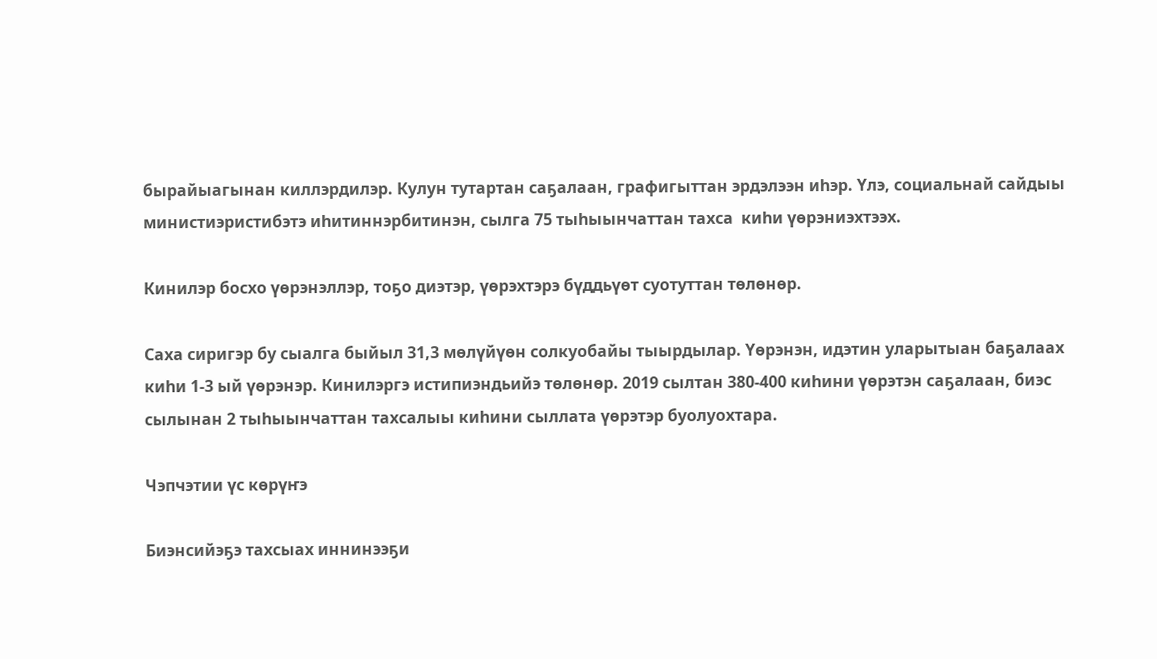бырайыагынан киллэрдилэр. Кулун тутартан саҕалаан, графигыттан эрдэлээн иһэр. Үлэ, социальнай сайдыы министиэристибэтэ иһитиннэрбитинэн, сылга 75 тыһыынчаттан тахса  киһи үөрэниэхтээх.

Кинилэр босхо үөрэнэллэр, тоҕо диэтэр, үөрэхтэрэ бүддьүөт суотуттан төлөнөр.

Саха сиригэр бу сыалга быйыл 31,3 мөлүйүөн солкуобайы тыырдылар. Үөрэнэн, идэтин уларытыан баҕалаах киһи 1-3 ый үөрэнэр. Кинилэргэ истипиэндьийэ төлөнөр. 2019 сылтан 380-400 киһини үөрэтэн саҕалаан, биэс сылынан 2 тыһыынчаттан тахсалыы киһини сыллата үөрэтэр буолуохтара.

Чэпчэтии үс көрүҥэ

Биэнсийэҕэ тахсыах иннинээҕи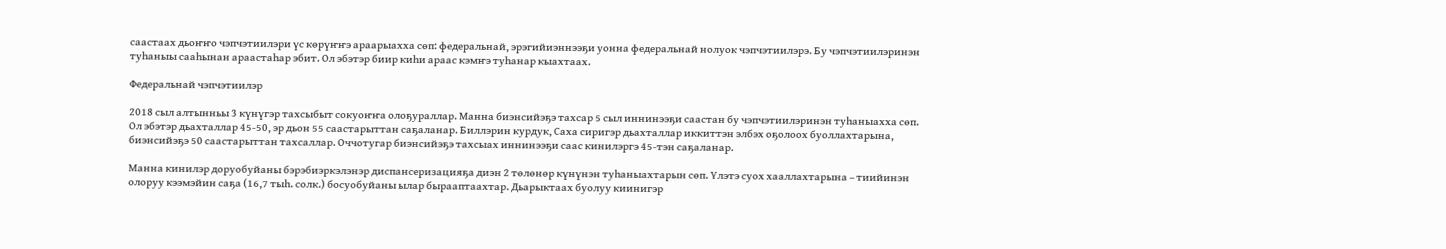саастаах дьоҥҥо чэпчэтиилэри үс көрүҥҥэ араарыахха сөп: федеральнай, эрэгийиэннээҕи уонна федеральнай нолуок чэпчэтиилэрэ. Бу чэпчэтиилэринэн туһаныы сааһынан араастаһар эбит. Ол эбэтэр биир киһи араас кэмҥэ туһанар кыахтаах.

Федеральнай чэпчэтиилэр

2018 сыл алтынньы 3 күнүгэр тахсыбыт сокуоҥҥа олоҕураллар. Манна биэнсийэҕэ тахсар 5 сыл иннинээҕи саастан бу чэпчэтиилэринэн туһаныахха сөп. Ол эбэтэр дьахталлар 45-50, эр дьон 55 саастарыттан саҕаланар. Биллэрин курдук, Саха сиригэр дьахталлар иккиттэн элбэх оҕолоох буоллахтарына, биэнсийэҕэ 50 саастарыттан тахсаллар. Оччотугар биэнсийэҕэ тахсыах иннинээҕи саас кинилэргэ 45-тэн саҕаланар.

Манна кинилэр доруобуйаны бэрэбиэркэлэнэр диспансеризацияҕа диэн 2 төлөнөр күнүнэн туһаныахтарын сөп. Үлэтэ суох хааллахтарына – тиийинэн олоруу кээмэйин саҕа (16,7 тыһ. солк.) босуобуйаны ылар бырааптаахтар. Дьарыктаах буолуу киинигэр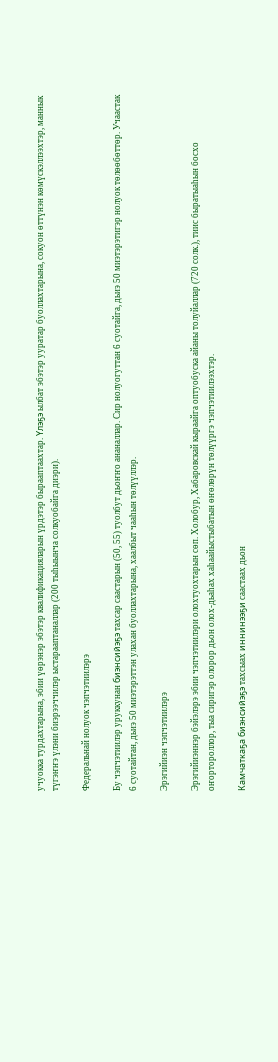учуокка турдахтарына, эбии үөрэнэр эбэтэр квалификацияларын үрдэтэр бырааптаахтар. Үлэҕэ ылбат эбэтэр ууратар буоллахтарына, сокуон өттүнэн көмүскэллээхтэр, маннык түгэҥҥэ үлэни биэрээччилэр ыстарааптаналлар (200 тыһыынча солкуобайга диэри).

Федеральнай нолуок чэпчэтиилэрэ

Бу чэпчэтиилэр уруккунан биэнсийэҕэ тахсар саастарын (50, 55) туолбут дьоҥҥо ананаллар. Сир нолуогуттан 6 суотайга, дьиэ 50 миэтэрэтигэр нолуок төлөөбөттөр. Учаастак 6 суотайтан, дьиэ 50 миэтэрэттэн улахан буоллахтарына, хаалбыт чааһын төлүүллэр.

Эрэгийиэн чэпчэтиилэрэ

Эрэгийиэннэр бэйэлэрэ эбии чэпчэтиилэри олохтуохтарын сөп. Холобур, Хабаровскай кыраайга оптуобуска айаны толуйаллар (720 солк.), тиис быратыаһын босхо оҥортороллор, тыа сиригэр олорор дьон олох-дьаһах хаһаайыстыбатын өҥөлөрүн төлүүргэ чэпчэтиилээхтэр.

Камчаткаҕа биэнсийэҕэ тахсыах иннинээҕи саастаах дьон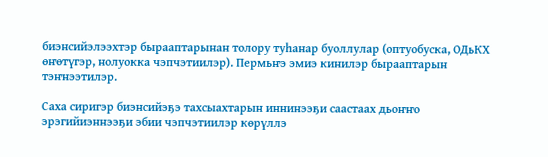биэнсийэлээхтэр бырааптарынан толору туһанар буоллулар (оптуобуска, ОДьКХ өҥөтүгэр, нолуокка чэпчэтиилэр). Пермьҥэ эмиэ кинилэр бырааптарын тэҥнээтилэр.

Саха сиригэр биэнсийэҕэ тахсыахтарын иннинээҕи саастаах дьоҥҥо эрэгийиэннээҕи эбии чэпчэтиилэр көрүллэ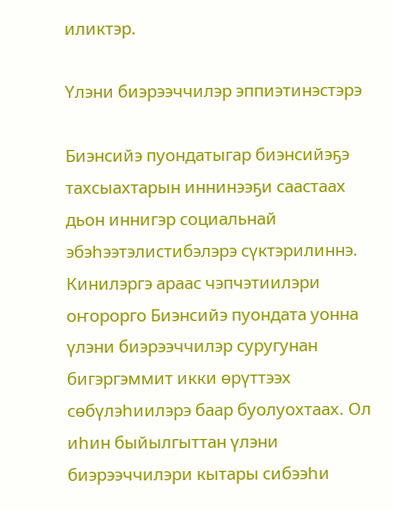иликтэр.

Үлэни биэрээччилэр эппиэтинэстэрэ

Биэнсийэ пуондатыгар биэнсийэҕэ тахсыахтарын иннинээҕи саастаах дьон иннигэр социальнай эбэһээтэлистибэлэрэ сүктэрилиннэ. Кинилэргэ араас чэпчэтиилэри оҥорорго Биэнсийэ пуондата уонна үлэни биэрээччилэр суругунан бигэргэммит икки өрүттээх сөбүлэһиилэрэ баар буолуохтаах. Ол иһин быйылгыттан үлэни биэрээччилэри кытары сибээһи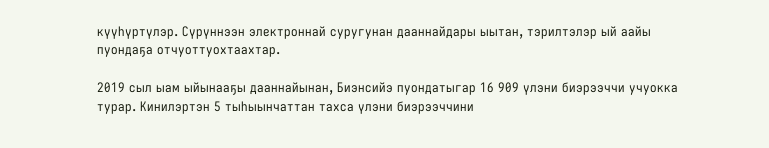күүһүртүлэр. Сүрүннээн электроннай суругунан дааннайдары ыытан, тэрилтэлэр ый аайы пуондаҕа отчуоттуохтаахтар.

2019 сыл ыам ыйынааҕы дааннайынан, Биэнсийэ пуондатыгар 16 909 үлэни биэрээччи учуокка турар. Кинилэртэн 5 тыһыынчаттан тахса үлэни биэрээччини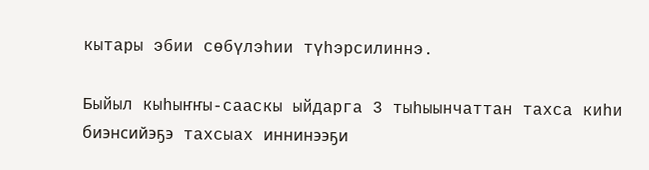кытары эбии сөбүлэһии түһэрсилиннэ.

Быйыл кыһыҥҥы-сааскы ыйдарга 3 тыһыынчаттан тахса киһи биэнсийэҕэ тахсыах иннинээҕи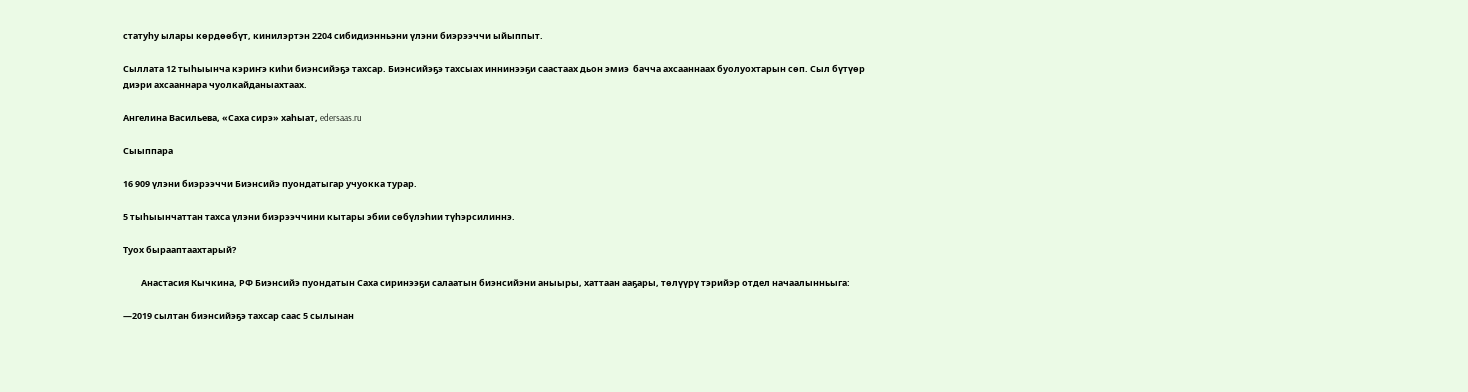статуһу ылары көрдөөбүт, кинилэртэн 2204 сибидиэнньэни үлэни биэрээччи ыйыппыт.

Сыллата 12 тыһыынча кэриҥэ киһи биэнсийэҕэ тахсар. Биэнсийэҕэ тахсыах иннинээҕи саастаах дьон эмиэ  бачча ахсааннаах буолуохтарын сөп. Сыл бүтүөр диэри ахсааннара чуолкайданыахтаах.

Ангелина Васильева, «Саха сирэ» хаһыат, edersaas.ru

Сыыппара

16 909 үлэни биэрээччи Биэнсийэ пуондатыгар учуокка турар.

5 тыһыынчаттан тахса үлэни биэрээччини кытары эбии сөбүлэһии түһэрсилиннэ.

Туох бырааптаахтарый?

         Анастасия Кычкина, РФ Биэнсийэ пуондатын Саха сиринээҕи салаатын биэнсийэни аныыры, хаттаан ааҕары, төлүүрү тэрийэр отдел начаалынньыга:

—2019 сылтан биэнсийэҕэ тахсар саас 5 сылынан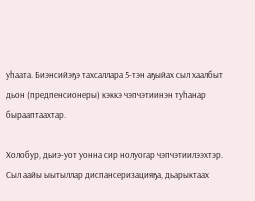уһаата. Биэнсийэҕэ тахсаллара 5-тэн аҕыйах сыл хаалбыт дьон (предпенсионеры) кэккэ чэпчэтиинэн туһанар бырааптаахтар.

Холобур, дьиэ-уот уонна сир нолуогар чэпчэтиилээхтэр. Сыл аайы ыытыллар диспансеризацияҕа, дьарыктаах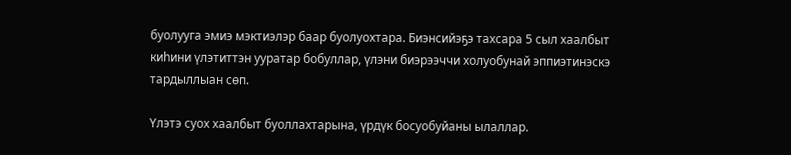буолууга эмиэ мэктиэлэр баар буолуохтара. Биэнсийэҕэ тахсара 5 сыл хаалбыт киһини үлэтиттэн ууратар бобуллар, үлэни биэрээччи холуобунай эппиэтинэскэ тардыллыан сөп.

Үлэтэ суох хаалбыт буоллахтарына, үрдүк босуобуйаны ылаллар.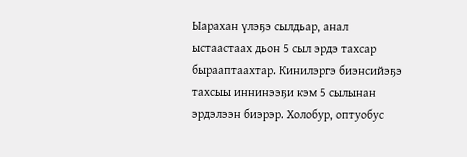Ыарахан үлэҕэ сылдьар, анал ыстаастаах дьон 5 сыл эрдэ тахсар бырааптаахтар. Кинилэргэ биэнсийэҕэ тахсыы иннинээҕи кэм 5 сылынан эрдэлээн биэрэр. Холобур, оптуобус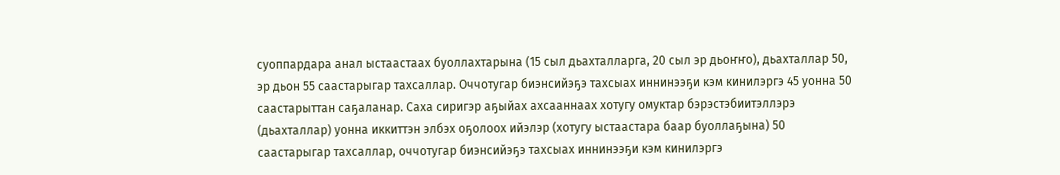суоппардара анал ыстаастаах буоллахтарына (15 сыл дьахталларга, 20 сыл эр дьоҥҥо), дьахталлар 50, эр дьон 55 саастарыгар тахсаллар. Оччотугар биэнсийэҕэ тахсыах иннинээҕи кэм кинилэргэ 45 уонна 50 саастарыттан саҕаланар. Саха сиригэр аҕыйах ахсааннаах хотугу омуктар бэрэстэбиитэллэрэ (дьахталлар) уонна иккиттэн элбэх оҕолоох ийэлэр (хотугу ыстаастара баар буоллаҕына) 50 саастарыгар тахсаллар, оччотугар биэнсийэҕэ тахсыах иннинээҕи кэм кинилэргэ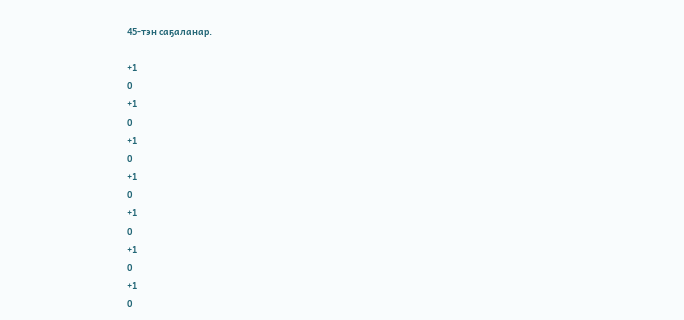45-тэн саҕаланар.

+1
0
+1
0
+1
0
+1
0
+1
0
+1
0
+1
0